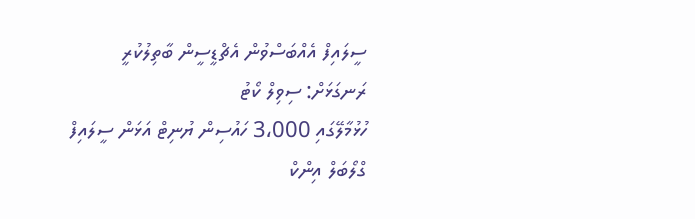ސީލައިފް އެއްބަސްވުން އެޗްޑީސީން ބާތިލުކުރީ ރަނގަޅަށް: ސިވިލް ކޯޓު
ހުޅުމާލޭގައި 3،000 ހައުސިން ޔުނިޓް އަޅަން ސީލައިފް ގްލޯބަލް އިންކް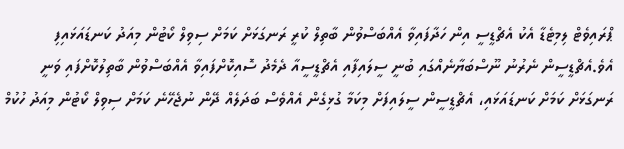ޕްރައިވެޓް ލިމިޓެޑާ އެކު އެޗްޑީސީ އިން ހަދާފައިވާ އެއްބަސްވުން ބާތިލް ކުރީ ރަނގަޅަށް ކަމަށް ސިވިލް ކޯޓުން މިއަދު ކަނޑައަޅައިފި އެވެ.އެޗްޑީސީން ނެރުނު ނޫސްބަޔާނެއްގައި ބުނީ ސީލައިފާއި އެޗްޑީސީއާ ދެމެދު ސޮއިކޮށްފައިވާ އެއްބަސްވުން ބާތިލުކޮށްފައި ވަނީ ރަނގަޅަށް ކަމަށް ކަނޑައަޅައި، އެޗްޑީސީން ސީލައިފަށް މިކަމާ ގުޅިގެން އެއްވެސް ބަދަލެއް ދޭން ނުޖެހޭނެ ކަމަށް ސިވިލް ކޯޓުން މިއަދު ހުކުމް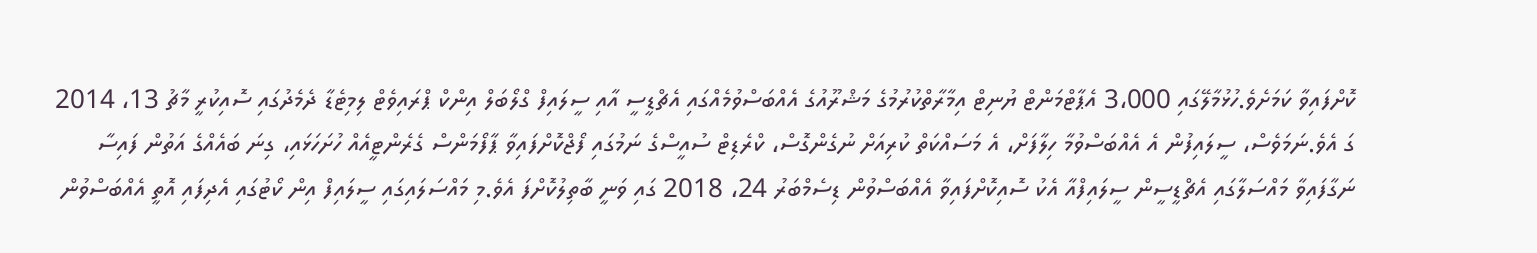ކޮށްފައިވާ ކަމަށެވެ.ހުޅުމާލޭގައި 3،000 އެޕާޓްމަންޓް ޔުނިޓް އިމާރާތްކުރުމުގެ މަޝްރޫއުގެ އެއްބަސްވުމެއްގައި އެޗްޑީސީ އާއި ސީލައިފް ގްލޯބަލް އިންކް ޕްރައިވެޓް ލިމިޓެޑާ ދެމެދުގައި ސޮއިކުރީ މާޗު 13، 2014 ގަ އެވެ.ނަމަވެސް، ސީލައިފުން އެ އެއްބަސްވުމާ ހިލާފަށް، އެ މަސައްކަތް ކުރިއަށް ނުގެންގޮސް، ކްރެޑިޓް ސުއީސްގެ ނަމުގައި ފޯޖްކޮށްފައިވާ ޕާފޯމަންސް ގެރެންޓީއެއް ހުށަހަޅައި، ގިނަ ބައެއްގެ އަތުން ފައިސާ ނަގާފައިވާ މައްސަލާގައި އެޗްޑީސީން ސީލައިފްއާ އެކު ސޮއިކޮށްފައިވާ އެއްބަސްވުން ޑިސެމްބަރު 24، 2018 ގައި ވަނީ ބާތިލުކޮށްފަ އެވެ.މި މައްސަލައިގައި ސީލައިފް އިން ކޯޓުގައި އެދިފައި އޮތީ އެއްބަސްވުން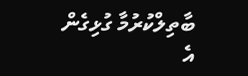ބާތިލްކުރުމާ ގުޅިގެން އެ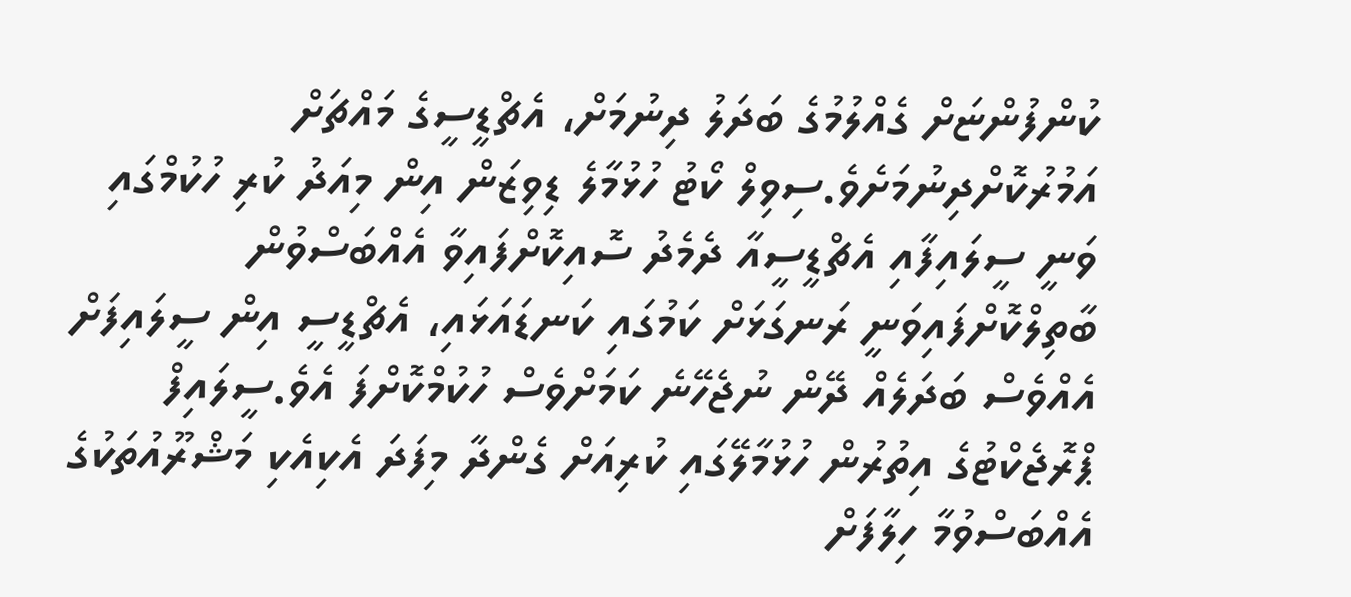ކުންފުންޏަށް ގެއްލުމުގެ ބަދަލު ދިނުމަށް، އެޗްޑީސީގެ މައްޗަށް އަމުރުކޮށްދިނުމަށެވެ.ސިވިލް ކޯޓު ހުޅުމާލެ ޑިވިޒަން އިން މިއަދު ކުރި ހުކުމްގައި ވަނީ ސީލައިފާއި އެޗްޑީސީއާ ދެމެދު ސޮއިކޮށްފައިވާ އެއްބަސްވުން ބާތިލްކޮށްފައިވަނީ ރަނގަޅަށް ކަމުގައި ކަނޑައަޅައި، އެޗްޑީސީ އިން ސީލައިފަށް އެއްވެސް ބަދަލެއް ދޭން ނުޖެހޭނެ ކަމަށްވެސް ހުކުމްކޮށްފަ އެވެ.ސީލައިފް ޕްރޮޖެކްޓުގެ އިތުރުން ހުޅުމާލޭގައި ކުރިއަށް ގެންދާ މިފަދަ އެކިއެކި މަޝްރޫއުތަކުގެ އެއްބަސްވުމާ ހިލާފަށް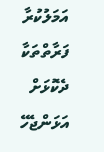އަމަލުކުރާ ފަރާތްތަކާ ދެކޮޅަށް އަޅަންޖެހޭ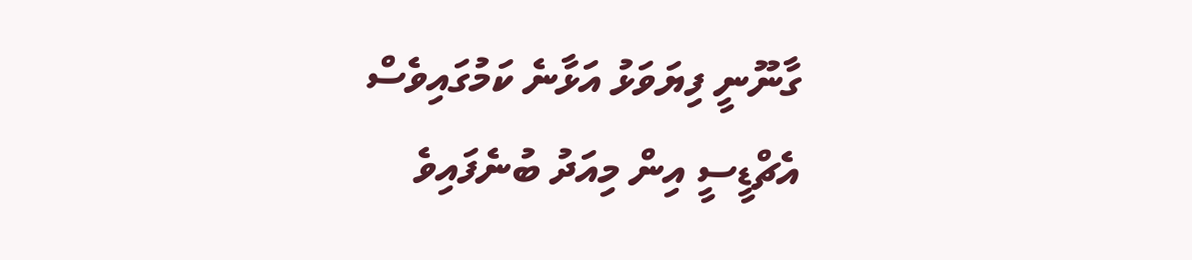ގާނޫނީ ފިޔަވަޅު އަޅާނެ ކަމުގައިވެސް އެޗްޑީސީ އިން މިއަދު ބުނެފައިވެ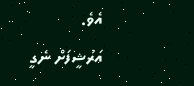އެވެ.
އަރުޝީފަށް ނެގީ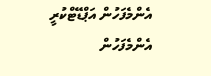އެންމެފަހުން އަޕްޑޭޓްކުރީ
އެންމެފަހުން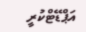އަޕްޑޭޓްކުރީ